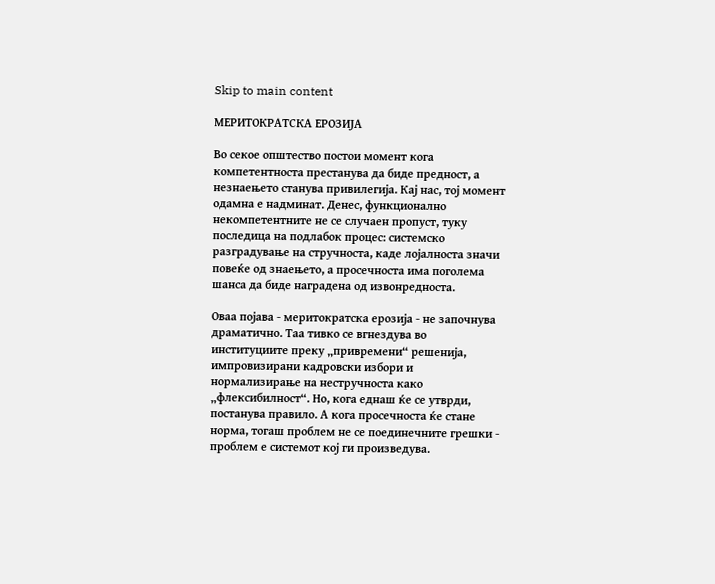Skip to main content

МЕРИТОКРАТСКА ЕРОЗИЈА

Во секое општество постои момент кога компетентноста престанува да биде предност, а незнаењето станува привилегија. Кај нас, тој момент одамна е надминат. Денес, функционално некомпетентните не се случаен пропуст, туку последица на подлабок процес: системско разградување на стручноста, каде лојалноста значи повеќе од знаењето, а просечноста има поголема шанса да биде наградена од извонредноста.

Оваа појава - меритократска ерозија - не започнува драматично. Таа тивко се вгнездува во институциите преку „привремени“ решенија, импровизирани кадровски избори и нормализирање на нестручноста како „флексибилност“. Но, кога еднаш ќе се утврди, постанува правило. А кога просечноста ќе стане норма, тогаш проблем не се поединечните грешки - проблем е системот кој ги произведува.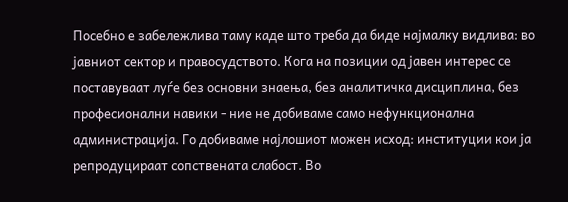Посебно е забележлива таму каде што треба да биде најмалку видлива: во јавниот сектор и правосудството. Кога на позиции од јавен интерес се поставуваат луѓе без основни знаења, без аналитичка дисциплина, без професионални навики - ние не добиваме само нефункционална администрација. Го добиваме најлошиот можен исход: институции кои ја репродуцираат сопствената слабост. Во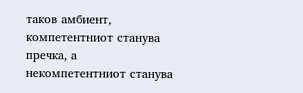таков амбиент, компетентниот станува пречка, а некомпетентниот станува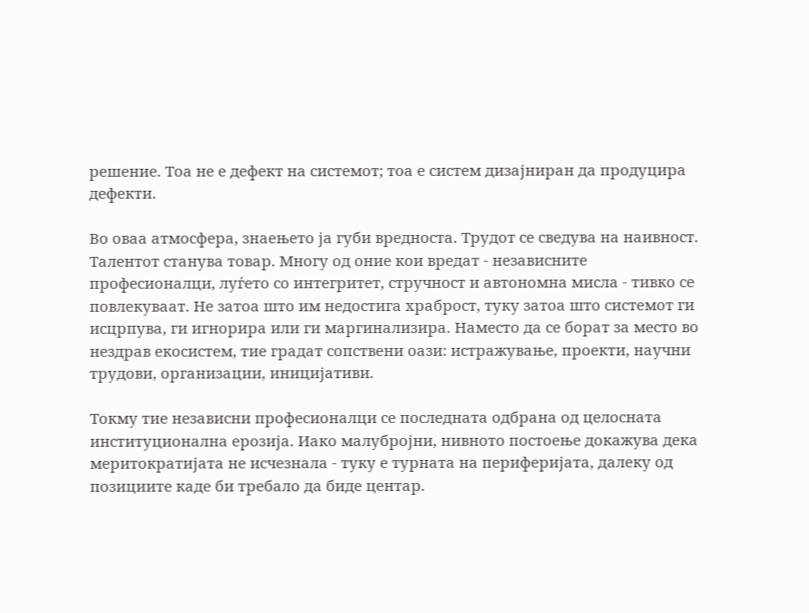решение. Тоа не е дефект на системот; тоа е систем дизајниран да продуцира дефекти.

Во оваа атмосфера, знаењето ја губи вредноста. Трудот се сведува на наивност. Талентот станува товар. Многу од оние кои вредат - независните професионалци, луѓето со интегритет, стручност и автономна мисла - тивко се повлекуваат. Не затоа што им недостига храброст, туку затоа што системот ги исцрпува, ги игнорира или ги маргинализира. Наместо да се борат за место во нездрав екосистем, тие градат сопствени оази: истражување, проекти, научни трудови, организации, иницијативи.

Токму тие независни професионалци се последната одбрана од целосната институционална ерозија. Иако малубројни, нивното постоење докажува дека меритократијата не исчезнала - туку е турната на периферијата, далеку од позициите каде би требало да биде центар.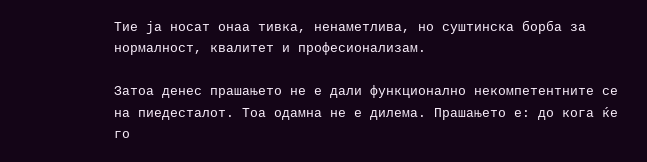Тие ја носат онаа тивка, ненаметлива, но суштинска борба за нормалност, квалитет и професионализам.

Затоа денес прашањето не е дали функционално некомпетентните се на пиедесталот. Тоа одамна не е дилема. Прашањето е: до кога ќе го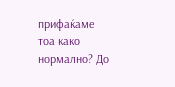прифаќаме тоа како нормално? До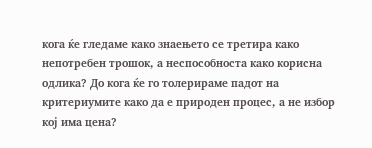кога ќе гледаме како знаењето се третира како непотребен трошок, а неспособноста како корисна одлика? До кога ќе го толерираме падот на критериумите како да е природен процес, а не избор кој има цена?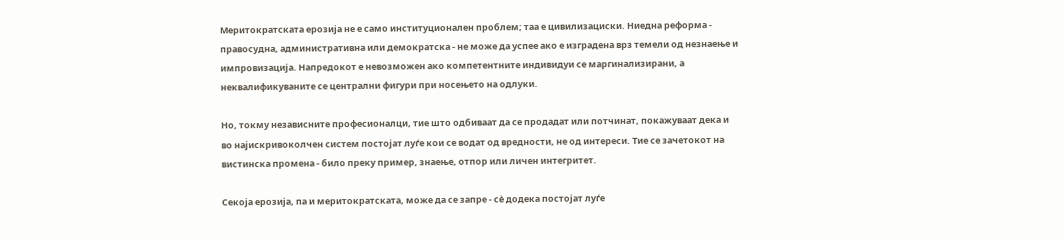Меритократската ерозија не е само институционален проблем; таа е цивилизациски. Ниедна реформа - правосудна, административна или демократска - не може да успее ако е изградена врз темели од незнаење и импровизација. Напредокот е невозможен ако компетентните индивидуи се маргинализирани, а неквалификуваните се централни фигури при носењето на одлуки.

Но, токму независните професионалци, тие што одбиваат да се продадат или потчинат, покажуваат дека и во најискривоколчен систем постојат луѓе кои се водат од вредности, не од интереси. Тие се зачетокот на вистинска промена - било преку пример, знаење, отпор или личен интегритет.

Секоја ерозија, па и меритократската, може да се запре - сè додека постојат луѓе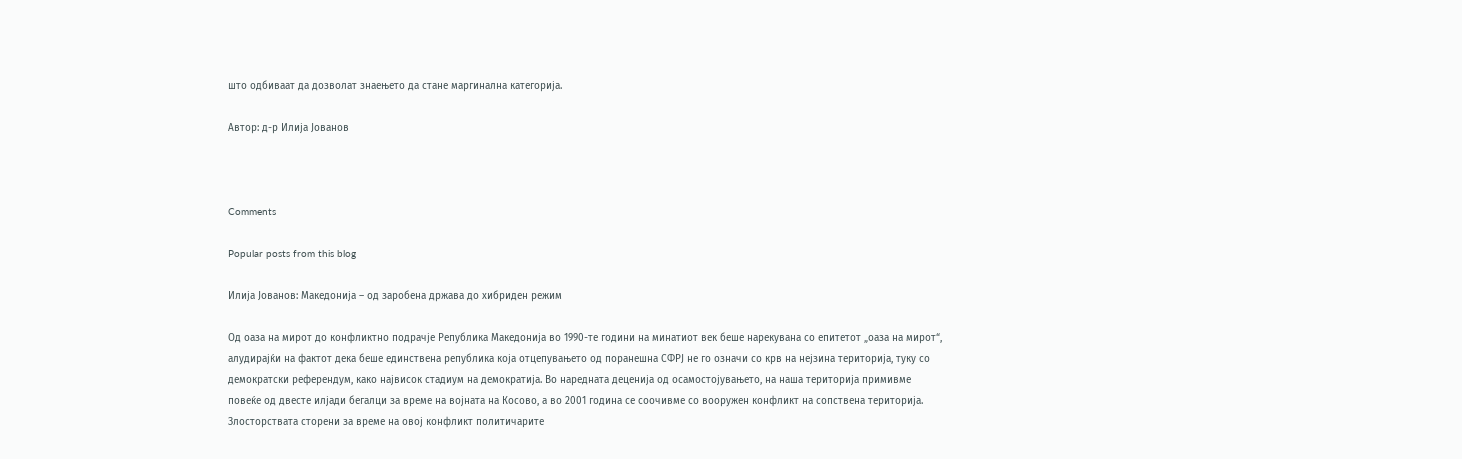што одбиваат да дозволат знаењето да стане маргинална категорија.

Автор: д-р Илија Јованов



Comments

Popular posts from this blog

Илија Јованов: Македонија – од заробена држава до хибриден режим

Од оаза на мирот до конфликтно подрачје Република Македонија во 1990-те години на минатиот век беше нарекувана со епитетот „оаза на мирот“, алудирајќи на фактот дека беше единствена република која отцепувањето од поранешна СФРЈ не го означи со крв на нејзина територија, туку со демократски референдум, како највисок стадиум на демократија. Во наредната деценија од осамостојувањето, на наша територија примивме повеќе од двесте илјади бегалци за време на војната на Косово, а во 2001 година се соочивме со вооружен конфликт на сопствена територија. Злосторствата сторени за време на овој конфликт политичарите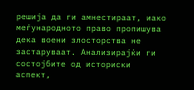решија да ги амнестираат, иако меѓународното право пропишува дека воени злосторства не застаруваат. Анализирајќи ги состојбите од историски аспект,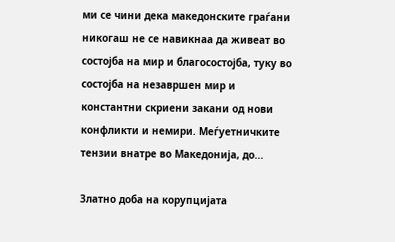ми се чини дека македонските граѓани никогаш не се навикнаа да живеат во состојба на мир и благосостојба, туку во состојба на незавршен мир и константни скриени закани од нови конфликти и немири. Меѓуетничките тензии внатре во Македонија, до...

Златно доба на корупцијата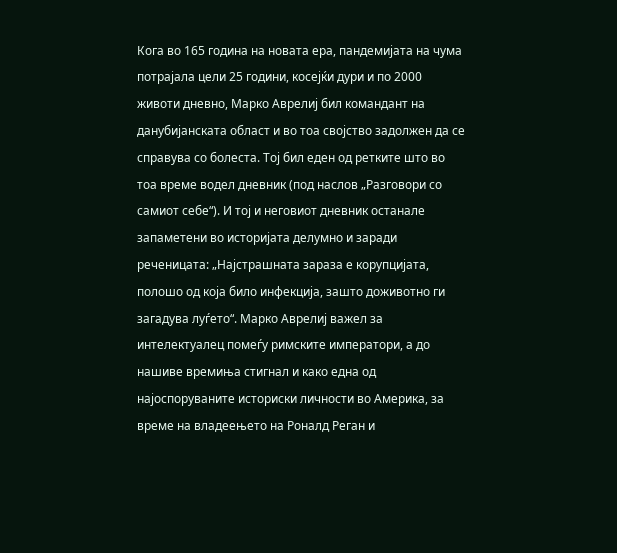Кога во 165 година на новата ера, пандемијата на чума потрајала цели 25 години, косејќи дури и по 2000 животи дневно, Марко Аврелиј бил командант на данубијанската област и во тоа својство задолжен да се справува со болеста. Тој бил еден од ретките што во тоа време водел дневник (под наслов „Разговори со самиот себе“). И тој и неговиот дневник останале запаметени во историјата делумно и заради реченицата: „Најстрашната зараза е корупцијата, полошо од која било инфекција, зашто доживотно ги загадува луѓето“. Марко Аврелиј важел за интелектуалец помеѓу римските императори, а до нашиве времиња стигнал и како една од најоспоруваните историски личности во Америка, за време на владеењето на Роналд Реган и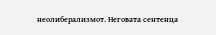неолиберализмот. Неговата сентенца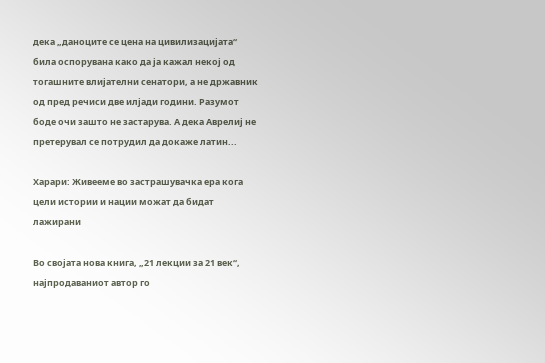дека „даноците се цена на цивилизацијата“ била оспорувана како да ја кажал некој од тогашните влијателни сенатори, а не државник од пред речиси две илјади години. Разумот боде очи зашто не застарува. А дека Аврелиј не претерувал се потрудил да докаже латин...

Харари: Живееме во застрашувачка ера кога цели истории и нации можат да бидат лажирани

Во својата нова книга, „21 лекции за 21 век“, најпродаваниот автор го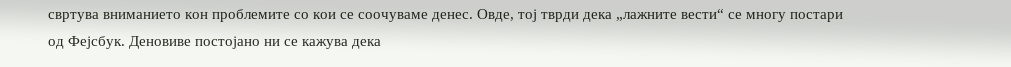свртува вниманието кон проблемите со кои се соочуваме денес. Овде, тој тврди дека „лажните вести“ се многу постари од Фејсбук. Деновиве постојано ни се кажува дека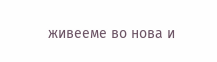живееме во нова и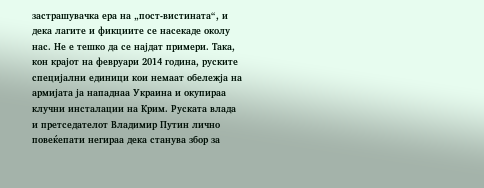застрашувачка ера на „пост-вистината“, и дека лагите и фикциите се насекаде околу нас. Не е тешко да се најдат примери. Така, кон крајот на февруари 2014 година, руските специјални единици кои немаат обележја на армијата ја нападнаа Украина и окупираа клучни инсталации на Крим. Руската влада и претседателот Владимир Путин лично повеќепати негираа дека станува збор за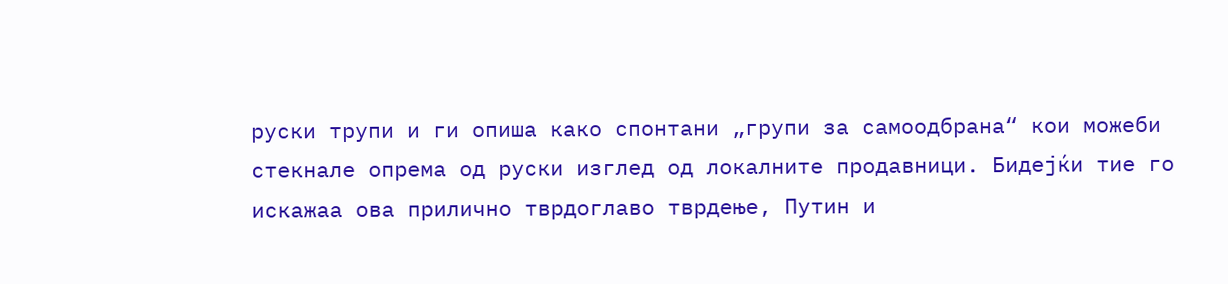руски трупи и ги опиша како спонтани „групи за самоодбрана“ кои можеби стекнале опрема од руски изглед од локалните продавници. Бидејќи тие го искажаа ова прилично тврдоглаво тврдење, Путин и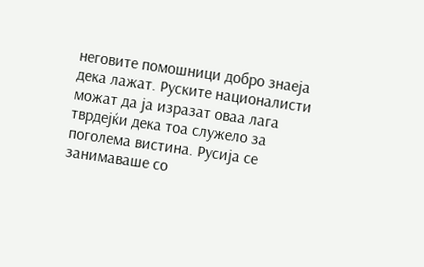неговите помошници добро знаеја дека лажат. Руските националисти можат да ја изразат оваа лага тврдејќи дека тоа служело за поголема вистина. Русија се занимаваше со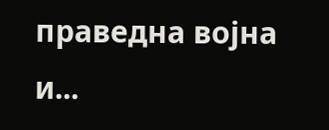праведна војна и...